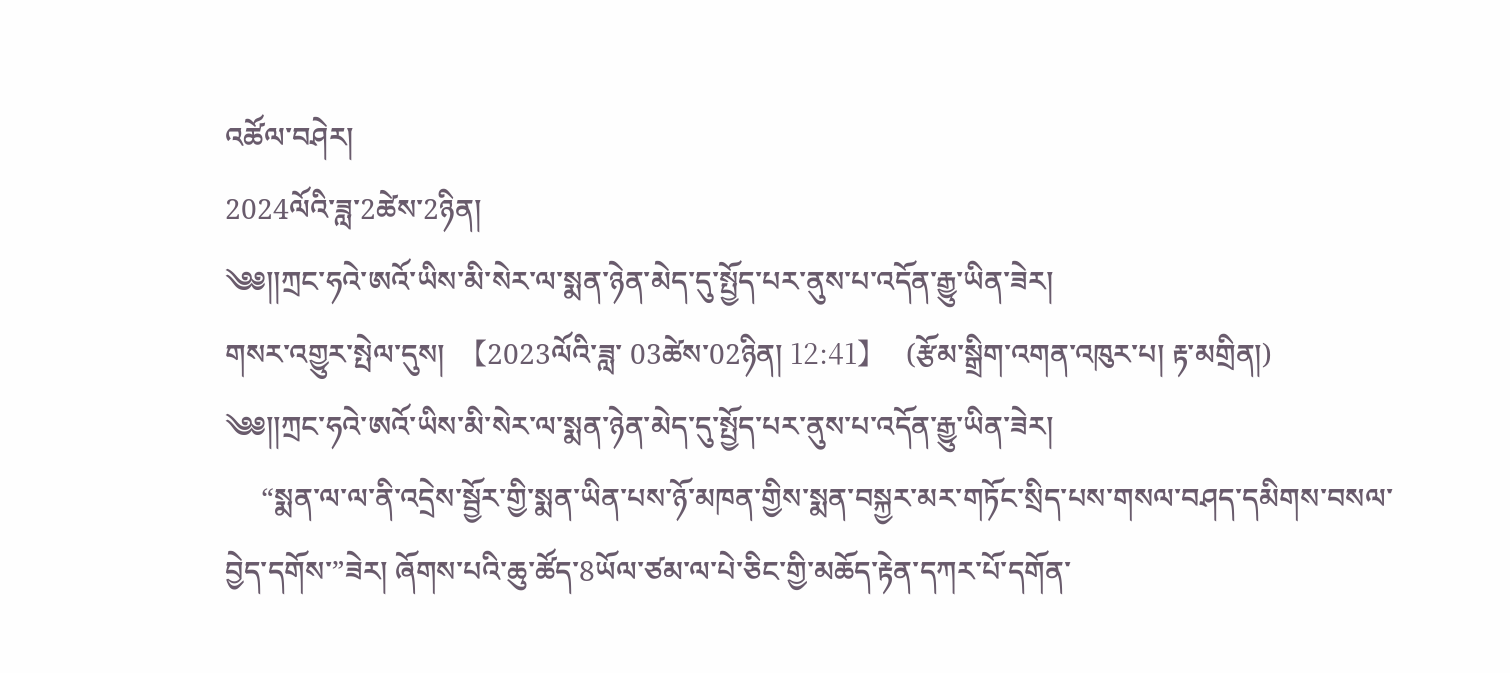འཚོལ་བཤེར།
2024ལོའི་ཟླ་2ཚེས་2ཉིན།
༄༅།།ཀྲང་ཧའེ་ཨའོ་ཡིས་མི་སེར་ལ་སྨན་ཉེན་མེད་དུ་སྤྱོད་པར་ནུས་པ་འདོན་རྒྱུ་ཡིན་ཟེར།
གསར་འགྱུར་སྤེལ་དུས།  【2023ལོའི་ཟླ་ 03ཚེས་02ཉིན། 12:41】   (རྩོམ་སྒྲིག་འགན་འཁུར་པ། རྟ་མགྲིན།)
༄༅།།ཀྲང་ཧའེ་ཨའོ་ཡིས་མི་སེར་ལ་སྨན་ཉེན་མེད་དུ་སྤྱོད་པར་ནུས་པ་འདོན་རྒྱུ་ཡིན་ཟེར།
     “སྨན་ལ་ལ་ནི་འདྲེས་སྦྱོར་གྱི་སྨན་ཡིན་པས་ཉོ་མཁན་གྱིས་སྨན་བསྐྱར་མར་གཏོང་སྲིད་པས་གསལ་བཤད་དམིགས་བསལ་བྱེད་དགོས་”ཟེར། ཞོགས་པའི་ཆུ་ཚོད་8ཡོལ་ཙམ་ལ་པེ་ཅིང་གྱི་མཆོད་རྟེན་དཀར་པོ་དགོན་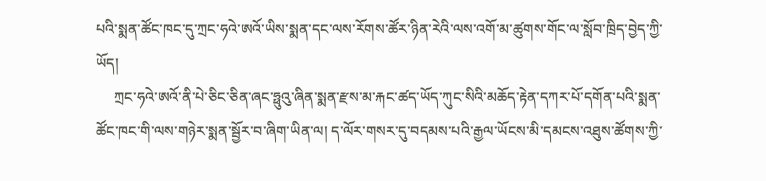པའི་སྨན་ཚོང་ཁང་དུ་ཀྲང་ཧའེ་ཨའོ་ཡིས་སྨན་དང་ལས་རོགས་ཚོར་ཉིན་རེའི་ལས་འགོ་མ་ཚུགས་གོང་ལ་སློབ་ཁྲིད་བྱེད་ཀྱི་ཡོད།
     ཀྲང་ཧའེ་ཨའོ་ནི་པེ་ཅིང་ཅིན་ཞང་ཧྥུའུ་ཞིན་སྨན་རྫས་མ་རྐང་ཚད་ཡོད་ཀུང་སིའི་མཆོད་རྟེན་དཀར་པོ་དགོན་པའི་སྨན་ཚོང་ཁང་གི་ལས་གཉེར་སྨན་སྦྱོར་བ་ཞིག་ཡིན་ལ། ད་ལོར་གསར་དུ་བདམས་པའི་རྒྱལ་ཡོངས་མི་དམངས་འཐུས་ཚོགས་ཀྱི་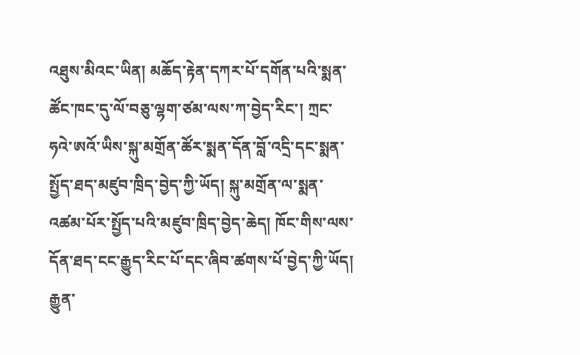འཐུས་མིའང་ཡིན། མཆོད་རྟེན་དཀར་པོ་དགོན་པའི་སྨན་ཚོང་ཁང་དུ་ལོ་བཅུ་ལྷག་ཙམ་ལས་ཀ་བྱེད་རིང་། ཀྲང་ཧའེ་ཨའོ་ཡིས་སྐུ་མགྲོན་ཚོར་སྨན་དོན་བློ་འདྲི་དང་སྨན་སྤྱོད་ཐད་མཛུབ་ཁྲིད་བྱེད་ཀྱི་ཡོད། སྐུ་མགྲོན་ལ་སྨན་འཚམ་པོར་སྤྱོད་པའི་མཛུབ་ཁྲིད་བྱེད་ཆེད། ཁོང་གིས་ལས་དོན་ཐད་ངང་རྒྱུད་རིང་པོ་དང་ཞིབ་ཚགས་པོ་བྱེད་ཀྱི་ཡོད། རྒྱུན་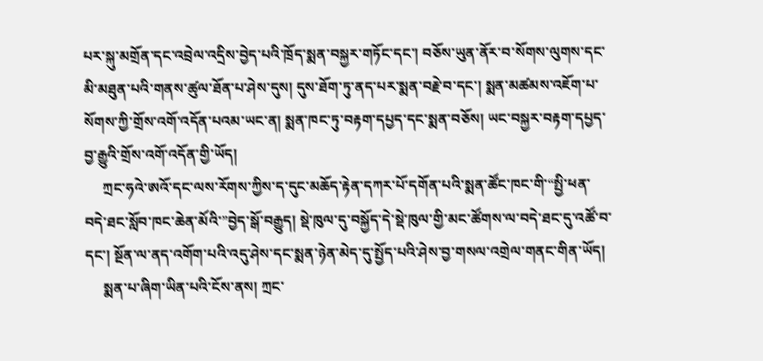པར་སྐུ་མགྲོན་དང་འབྲེལ་འདྲིས་བྱེད་པའི་ཁྲོད་སྨན་བསྐྱར་གཏོང་དང་། བཅོས་ཡུན་ནོར་བ་སོགས་ལུགས་དང་མི་མཐུན་པའི་གནས་ཚུལ་ཐོན་པ་ཤེས་དུས། དུས་ཐོག་ཏུ་ནད་པར་སྨན་བརྗེ་བ་དང་། སྨན་མཚམས་འཇོག་པ་སོགས་ཀྱི་གྲོས་འགོ་འདོན་པའམ་ཡང་ན། སྨན་ཁང་ཏུ་བརྟག་དཔྱད་དང་སྨན་བཅོས། ཡང་བསྐྱར་བརྟག་དཔྱད་བྱ་རྒྱུའི་གྲོས་འགོ་འདོན་གྱི་ཡོད།
     ཀྲང་ཧའེ་ཨའོ་དང་ལས་རོགས་ཀྱིས་ད་དུང་མཆོད་རྟེན་དཀར་པོ་དགོན་པའི་སྨན་ཚོང་ཁང་གི་“སྤྱི་ཕན་བདེ་ཐང་སློབ་ཁང་ཆེན་མོའི་”བྱེད་སྒོ་བརྒྱུད། སྡེ་ཁུལ་དུ་བསྐྱོད་དེ་སྡེ་ཁུལ་གྱི་མང་ཚོགས་ལ་བདེ་ཐང་དུ་འཚོ་བ་དང་། སྔོན་ལ་ནད་འགོག་པའི་འདུ་ཤེས་དང་སྨན་ཉེན་མེད་དུ་སྤྱོད་པའི་ཤེས་བྱ་གསལ་འགྲེལ་གནང་གིན་ཡོད།
     སྨན་པ་ཞིག་ཡིན་པའི་ངོས་ནས། ཀྲང་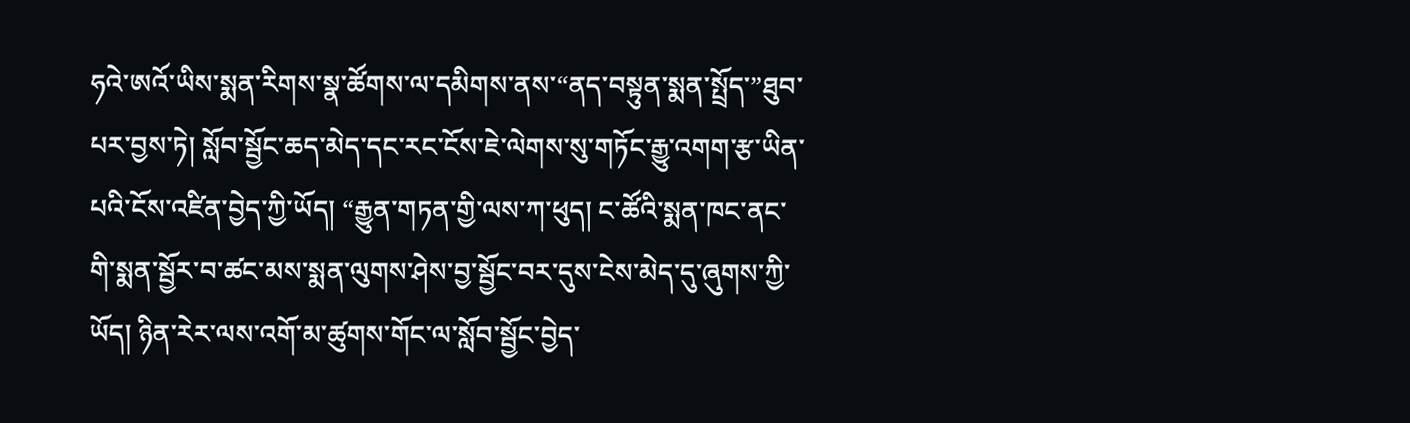ཧའེ་ཨའོ་ཡིས་སྨན་རིགས་སྣ་ཚོགས་ལ་དམིགས་ནས་“ནད་བསྟུན་སྨན་སྤྲོད་”ཐུབ་པར་བྱས་ཏེ། སློབ་སྦྱོང་ཆད་མེད་དང་རང་ངོས་ཇེ་ལེགས་སུ་གཏོང་རྒྱུ་འགག་རྩ་ཡིན་པའི་ངོས་འཛིན་བྱེད་ཀྱི་ཡོད། “རྒྱུན་གཏན་གྱི་ལས་ཀ་ཕུད། ང་ཚོའི་སྨན་ཁང་ནང་གི་སྨན་སྦྱོར་བ་ཚང་མས་སྨན་ལུགས་ཤེས་བྱ་སྦྱོང་བར་དུས་ངེས་མེད་དུ་ཞུགས་ཀྱི་ཡོད། ཉིན་རེར་ལས་འགོ་མ་ཚུགས་གོང་ལ་སློབ་སྦྱོང་བྱེད་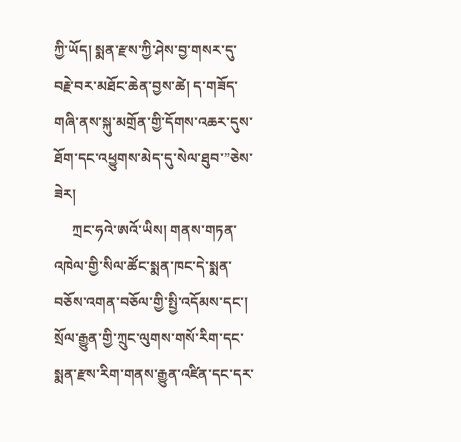ཀྱི་ཡོད། སྨན་རྫས་ཀྱི་ཤེས་བྱ་གསར་དུ་བརྗེ་བར་མཐོང་ཆེན་བྱས་ཚེ། ད་གཟོད་གཞི་ནས་སྐུ་མགྲོན་གྱི་དོགས་འཆར་དུས་ཐོག་དང་འཕྱུགས་མེད་དུ་སེལ་ཐུབ་”ཅེས་ཟེར།
     ཀྲང་ཧའེ་ཨའོ་ཡིས། གནས་གཏན་འཁེལ་གྱི་སིལ་ཚོང་སྨན་ཁང་དེ་སྨན་བཅོས་འགན་བཅོལ་གྱི་སྤྱི་འདོམས་དང་། སྲོལ་རྒྱུན་གྱི་ཀྲུང་ལུགས་གསོ་རིག་དང་སྨན་རྫས་རིག་གནས་རྒྱུན་འཛིན་དང་དར་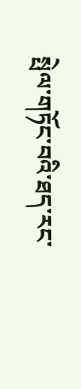སྤེལ་གཏོང་བའི་ཐད་རང་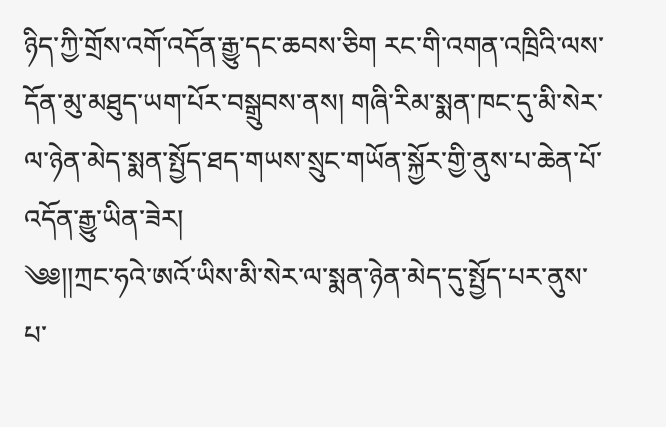ཉིད་ཀྱི་གྲོས་འགོ་འདོན་རྒྱུ་དང་ཆབས་ཅིག རང་གི་འགན་འཁྲིའི་ལས་དོན་མུ་མཐུད་ཡག་པོར་བསྒྲུབས་ནས། གཞི་རིམ་སྨན་ཁང་དུ་མི་སེར་ལ་ཉེན་མེད་སྨན་སྤྱོད་ཐད་གཡས་སྲུང་གཡོན་སྐྱོར་གྱི་ནུས་པ་ཆེན་པོ་འདོན་རྒྱུ་ཡིན་ཟེར།
༄༅།།ཀྲང་ཧའེ་ཨའོ་ཡིས་མི་སེར་ལ་སྨན་ཉེན་མེད་དུ་སྤྱོད་པར་ནུས་པ་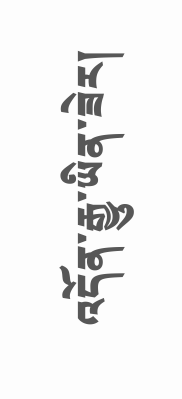འདོན་རྒྱུ་ཡིན་ཟེར།